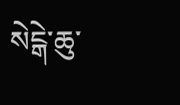སེངྒེ་ཆུ་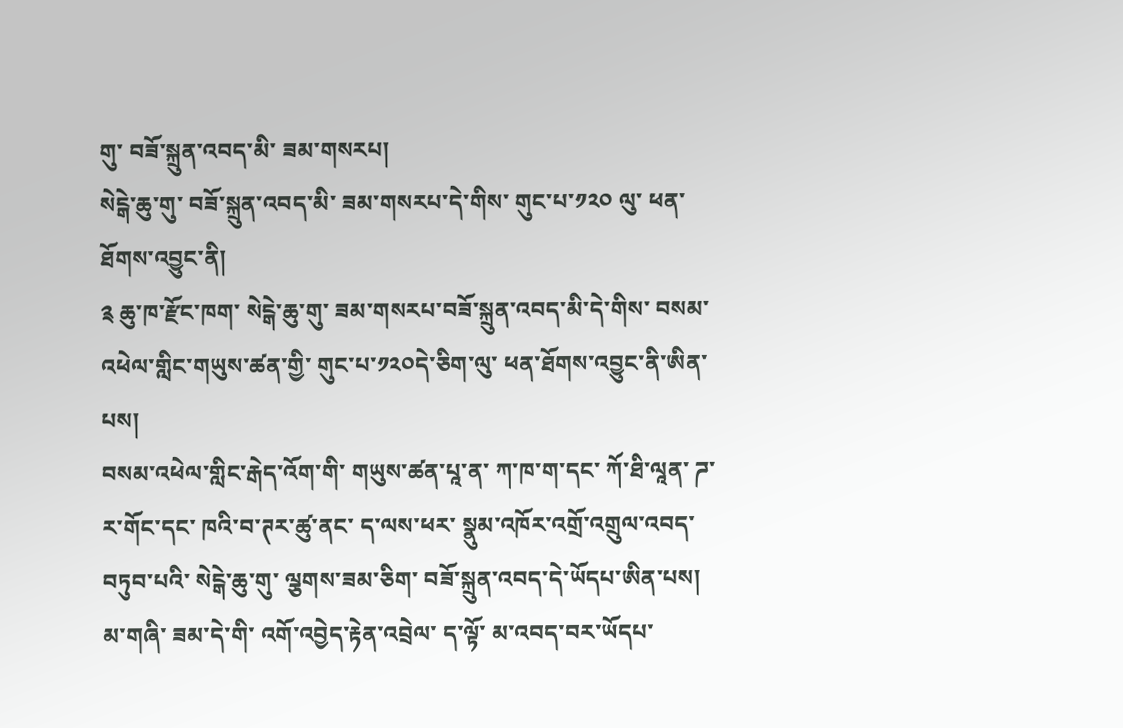གུ་ བཟོ་སྐྲུན་འབད་མི་ ཟམ་གསརཔ།
སེངྒེ་ཆུ་གུ་ བཟོ་སྐྲུན་འབད་མི་ ཟམ་གསརཔ་དེ་གིས་ གུང་པ་༡༢༠ ལུ་ ཕན་ཐོགས་འབྱུང་ནི།
༉ ཆུ་ཁ་རྫོང་ཁག་ སེངྒེ་ཆུ་གུ་ ཟམ་གསརཔ་བཟོ་སྐྲུན་འབད་མི་དེ་གིས་ བསམ་འཕེལ་གླིང་གཡུས་ཚན་གྱི་ གུང་པ་༡༢༠དེ་ཅིག་ལུ་ ཕན་ཐོགས་འབྱུང་ནི་ཨིན་པས།
བསམ་འཕེལ་གླིང་རྒེད་འོག་གི་ གཡུས་ཚན་པཱ་ན་ ཀ་ཁ་ག་དང་ ཀོ་ཐི་ལཱན་ ཌ་ར་གོང་དང་ ཁའི་བ་ཊར་ཚུ་ནང་ ད་ལས་ཕར་ སྣུམ་འཁོར་འགྲོ་འགྲུལ་འབད་བཏུབ་པའི་ སེངྒེ་ཆུ་གུ་ ལྕགས་ཟམ་ཅིག་ བཟོ་སྐྲུན་འབད་དེ་ཡོདཔ་ཨིན་པས།
མ་གཞི་ ཟམ་དེ་གི་ འགོ་འབྱེད་རྟེན་འབྲེལ་ ད་ལྟོ་ མ་འབད་བར་ཡོདཔ་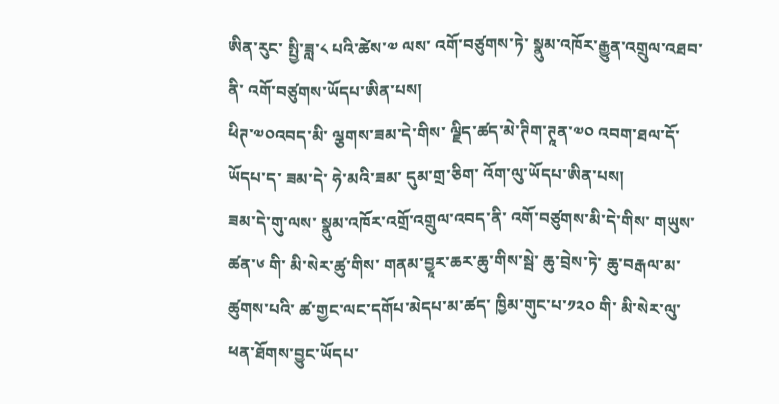ཨིན་རུང་ སྤྱི་ཟླ་༨ པའི་ཚེས་༧ ལས་ འགོ་བཙུགས་ཏེ་ སྣུམ་འཁོར་རྒྱུན་འགྲུལ་འཐབ་ནི་ འགོ་བཙུགས་ཡོདཔ་ཨིན་པས།
ཕིཊ་༧༠འབད་མི་ ལྕགས་ཟམ་དེ་གིས་ ལྗིད་ཚད་མེ་ཊིག་ཊཱན་༧༠ འབག་ཐལ་དོ་ཡོདཔ་ད་ ཟམ་དེ་ ཧེ་མའི་ཟམ་ དུམ་གྲ་ཅིག་ འོག་ལུ་ཡོདཔ་ཨིན་པས།
ཟམ་དེ་གུ་ལས་ སྣུམ་འཁོར་འགྲོ་འགྲུལ་འབད་ནི་ འགོ་བཙུགས་མི་དེ་གིས་ གཡུས་ཚན་༦ གི་ མི་སེར་ཚུ་གིས་ གནམ་བྱཱར་ཆར་ཆུ་གིས་སྦེ་ ཆུ་བྲེས་ཏེ་ ཆུ་བརྒལ་མ་ཚུགས་པའི་ ཚ་གྱང་ལང་དགོཔ་མེདཔ་མ་ཚད་ ཁྱིམ་གུང་པ་༡༢༠ གི་ མི་སེར་ལུ་ ཕན་ཐོགས་བྱུང་ཡོདཔ་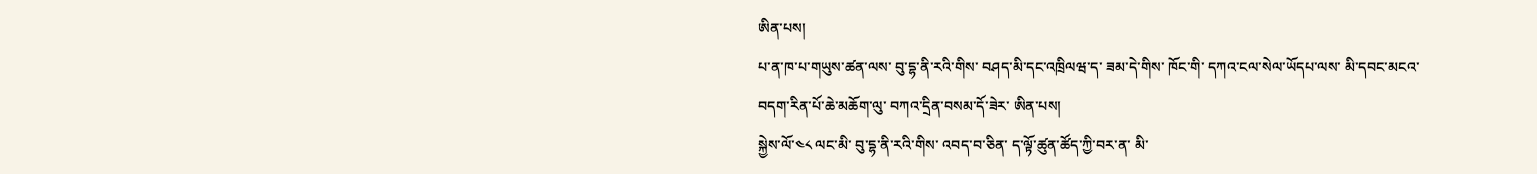ཨིན་པས།
པ་ན་ཁ་པ་གཡུས་ཚན་ལས་ བུ་དྷ་ནི་རའི་གིས་ བཤད་མི་དང་འཁྲིལཝ་ད་ ཟམ་དེ་གིས་ ཁོང་གི་ དཀའ་ངལ་སེལ་ཡོདཔ་ལས་ མི་དབང་མངའ་བདག་རིན་པོ་ཆེ་མཆོག་ལུ་ བཀའ་དྲིན་བསམ་དོ་ཟེར་ ཨིན་པས།
སྐྱེས་ལོ་༤༨ ལང་མི་ བུ་དྷ་ནི་རའི་གིས་ འབད་བ་ཅིན་ ད་ལྟོ་ཚུན་ཚོད་ཀྱི་བར་ན་ མི་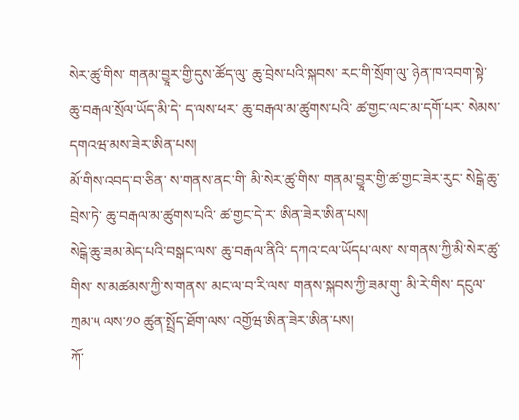སེར་ཚུ་གིས་ གནམ་བྱཱར་གྱི་དུས་ཚོད་ལུ་ ཆུ་བྲེས་པའི་སྐབས་ རང་གི་སྲོག་ལུ་ ཉེན་ཁ་འབག་སྟེ་ ཆུ་བརྒལ་སྲོལ་ཡོད་མི་དེ་ ད་ལས་ཕར་ ཆུ་བརྒལ་མ་ཚུགས་པའི་ ཚ་གྱང་ལང་མ་དགོ་པར་ སེམས་དགའཝ་མས་ཟེར་ཨིན་པས།
མོ་གིས་འབད་བ་ཅིན་ ས་གནས་ནང་གི་ མི་སེར་ཚུ་གིས་ གནམ་བྱཱར་གྱི་ཚ་གྱང་ཟེར་རུང་ སེངྒེ་ཆུ་བྲེས་ཏེ་ ཆུ་བརྒལ་མ་ཚུགས་པའི་ ཚ་གྱང་དེ་ར་ ཨིན་ཟེར་ཨིན་པས།
སེངྒེ་ཆུ་ཟམ་མེད་པའི་བསྒང་ལས་ ཆུ་བརྒལ་ནིའི་ དཀའ་ངལ་ཡོདཔ་ལས་ ས་གནས་ཀྱི་མི་སེར་ཚུ་གིས་ ས་མཚམས་ཀྱི་ས་གནས་ མང་ལ་བ་རི་ལས་ གནས་སྐབས་ཀྱི་ཟམ་གུ་ མི་རེ་གིས་ དངུལ་ཀྲམ་༥ ལས་༡༠ ཚུན་སྤྲོད་ཐོག་ལས་ འགྱོཝ་ཨིན་ཟེར་ཨིན་པས།
ཀོ་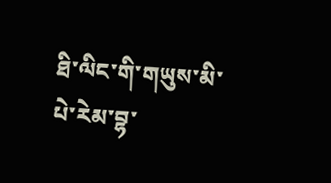ཐི་ལིང་གི་གཡུས་མི་ པེ་རེམ་བྷ་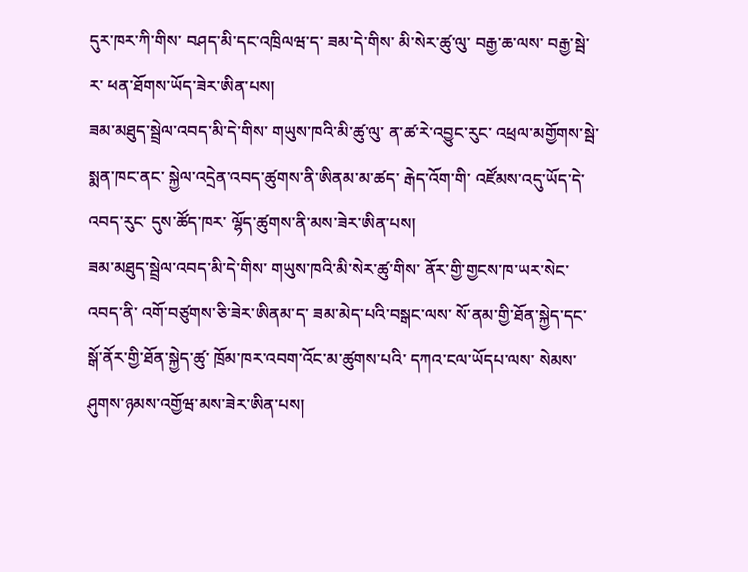དུར་ཁར་ཀི་གིས་ བཤད་མི་དང་འཁྲིལཝ་ད་ ཟམ་དེ་གིས་ མི་སེར་ཚུ་ལུ་ བརྒྱ་ཆ་ལས་ བརྒྱ་སྦེ་ར་ ཕན་ཐོགས་ཡོད་ཟེར་ཨིན་པས།
ཟམ་མཐུད་སྦྲེལ་འབད་མི་དེ་གིས་ གཡུས་ཁའི་མི་ཚུ་ལུ་ ན་ཚ་རེ་འབྱུང་རུང་ འཕྲལ་མགྱོགས་སྦེ་ སྨན་ཁང་ནང་ སྐྱེལ་འདྲེན་འབད་ཚུགས་ནི་ཨིནམ་མ་ཚད་ རྒེད་འོག་གི་ འཛོམས་འདུ་ཡོད་དེ་འབད་རུང་ དུས་ཚོད་ཁར་ ལྷོད་ཚུགས་ནི་མས་ཟེར་ཨིན་པས།
ཟམ་མཐུད་སྦྲེལ་འབད་མི་དེ་གིས་ གཡུས་ཁའི་མི་སེར་ཚུ་གིས་ ནོར་གྱི་གྱངས་ཁ་ཡར་སེང་འབད་ནི་ འགོ་བཙུགས་ཅི་ཟེར་ཨིནམ་ད་ ཟམ་མེད་པའི་བསྒང་ལས་ སོ་ནམ་གྱི་ཐོན་སྐྱེད་དང་ སྒོ་ནོར་གྱི་ཐོན་སྐྱེད་ཚུ་ ཁྲོམ་ཁར་འབག་འོང་མ་ཚུགས་པའི་ དཀའ་ངལ་ཡོདཔ་ལས་ སེམས་ཤུགས་ཉམས་འགྱོཝ་མས་ཟེར་ཨིན་པས།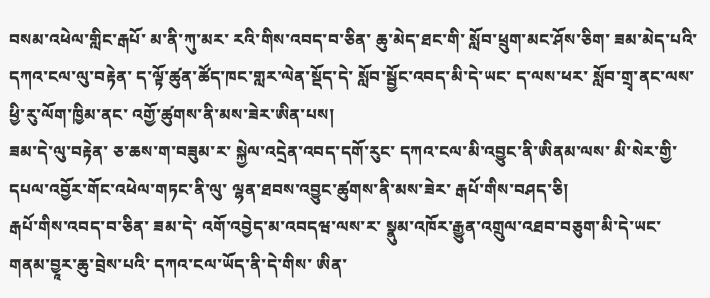བསམ་འཕེལ་གླིང་རྒཔོ་ མ་ནི་ཀུ་མར་ རའི་གིས་འབད་བ་ཅིན་ ཆུ་མེད་ཐང་གི་ སློབ་ཕྲུག་མང་ཤོས་ཅིག་ ཟམ་མེད་པའི་དཀའ་ངལ་ལུ་བརྟེན་ ད་ལྟོ་ཚུན་ཚོད་ཁང་གླར་ལེན་སྡོད་དེ་ སློབ་སྦྱོང་འབད་མི་དེ་ཡང་ ད་ལས་ཕར་ སློབ་གྲྭ་ནང་ལས་ ཕྱི་རུ་ལོག་ཁྱིམ་ནང་ འགྱོ་ཚུགས་ནི་མས་ཟེར་ཨིན་པས།
ཟམ་དེ་ལུ་བརྟེན་ ཅ་ཆས་ག་བཟུམ་ར་ སྐྱེལ་འདྲེན་འབད་དགོ་རུང་ དཀའ་ངལ་མི་འབྱུང་ནི་ཨིནམ་ལས་ མི་སེར་གྱི་ དཔལ་འབྱོར་གོང་འཕེལ་གཏང་ནི་ལུ་ ལྷན་ཐབས་འབྱུང་ཚུགས་ནི་མས་ཟེར་ རྒཔོ་གིས་བཤད་ཅི།
རྒཔོ་གིས་འབད་བ་ཅིན་ ཟམ་དེ་ འགོ་འབྱེད་མ་འབདཝ་ལས་ར་ སྣུམ་འཁོར་རྒྱུན་འགྲུལ་འཐབ་བཅུག་མི་དེ་ཡང་ གནམ་བྱཱར་ཆུ་བྲེས་པའི་ དཀའ་ངལ་ཡོད་ནི་དེ་གིས་ ཨིན་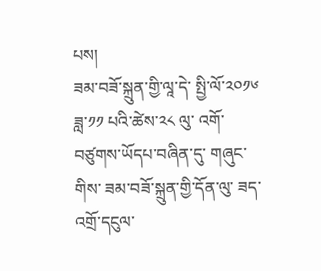པས།
ཟམ་བཟོ་སྐྲུན་གྱི་ལཱ་དེ་ སྤྱི་ལོ་༢༠༡༦ ཟླ་༡༡ པའི་ཚེས་༢༨ ལུ་ འགོ་བཙུགས་ཡོདཔ་བཞིན་དུ་ གཞུང་གིས་ ཟམ་བཟོ་སྐྲུན་གྱི་དོན་ལུ་ ཟད་འགྲོ་དངུལ་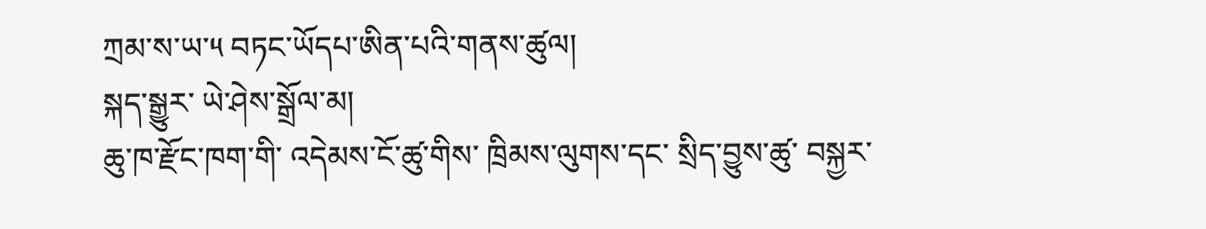ཀྲམ་ས་ཡ་༥ བཏང་ཡོདཔ་ཨིན་པའི་གནས་ཚུལ།
སྐད་སྒྱུར་ ཡེ་ཤེས་སྒྲོལ་མ།
ཆུ་ཁ་རྫོང་ཁག་གི་ འདེམས་ངོ་ཚུ་གིས་ ཁྲིམས་ལུགས་དང་ སྲིད་བྱུས་ཚུ་ བསྐྱར་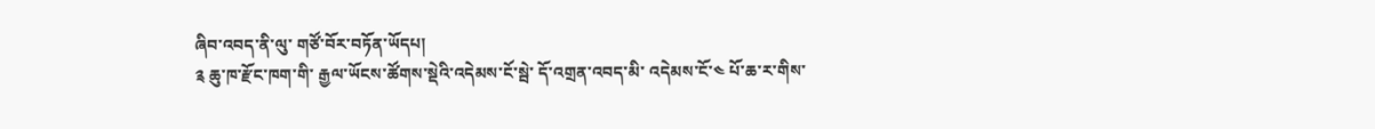ཞིབ་འབད་ནི་ལུ་ གཙོ་བོར་བཏོན་ཡོདཔ།
༉ ཆུ་ཁ་རྫོང་ཁག་གི་ རྒྱལ་ཡོངས་ཚོགས་སྡེའི་འདེམས་ངོ་སྦེ་ དོ་འགྲན་འབད་མི་ འདེམས་ངོ་༤ པོ་ཆ་ར་གིས་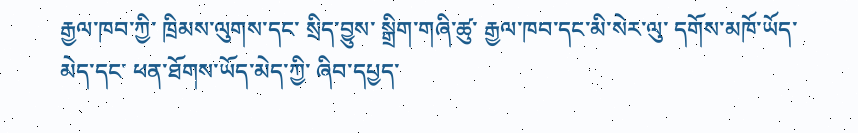རྒྱལ་ཁབ་ཀྱི་ ཁྲིམས་ལུགས་དང་ སྲིད་བྱུས་ སྒྲིག་གཞི་ཚུ་ རྒྱལ་ཁབ་དང་མི་སེར་ལུ་ དགོས་མཁོ་ཡོད་མེད་དང་ ཕན་ཐོགས་ཡོད་མེད་ཀྱི་ ཞིབ་དཔྱད་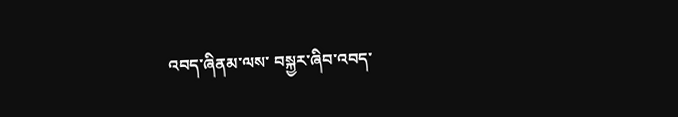འབད་ཞིནམ་ལས་ བསྐྱར་ཞིབ་འབད་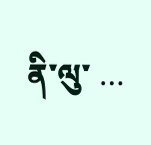ནི་ལུ་ …